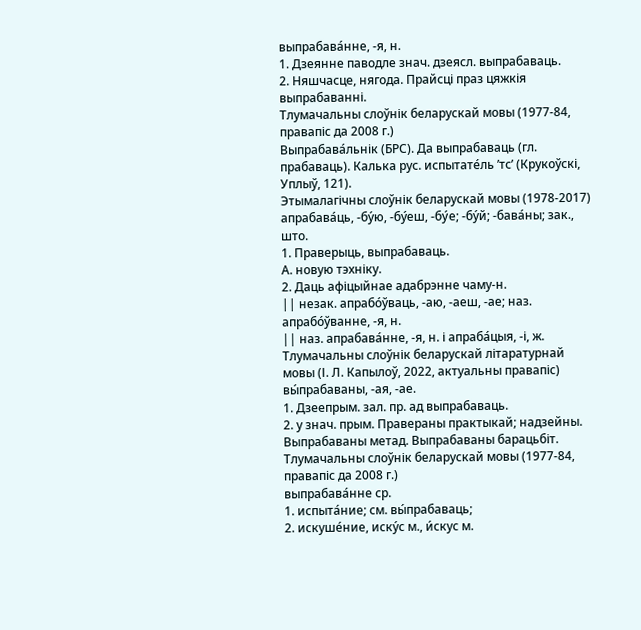выпрабава́нне, ‑я, н.
1. Дзеянне паводле знач. дзеясл. выпрабаваць.
2. Няшчасце, нягода. Прайсці праз цяжкія выпрабаванні.
Тлумачальны слоўнік беларускай мовы (1977-84, правапіс да 2008 г.)
Выпрабава́льнік (БРС). Да выпрабаваць (гл. прабаваць). Калька рус. испытате́ль ’тс’ (Крукоўскі, Уплыў, 121).
Этымалагічны слоўнік беларускай мовы (1978-2017)
апрабава́ць, -бу́ю, -бу́еш, -бу́е; -бу́й; -бава́ны; зак., што.
1. Праверыць, выпрабаваць.
А. новую тэхніку.
2. Даць афіцыйнае адабрэнне чаму-н.
|| незак. апрабо́ўваць, -аю, -аеш, -ае; наз. апрабо́ўванне, -я, н.
|| наз. апрабава́нне, -я, н. і апраба́цыя, -і, ж.
Тлумачальны слоўнік беларускай літаратурнай мовы (І. Л. Капылоў, 2022, актуальны правапіс)
вы́прабаваны, ‑ая, ‑ае.
1. Дзеепрым. зал. пр. ад выпрабаваць.
2. у знач. прым. Правераны практыкай; надзейны. Выпрабаваны метад. Выпрабаваны барацьбіт.
Тлумачальны слоўнік беларускай мовы (1977-84, правапіс да 2008 г.)
выпрабава́нне ср.
1. испыта́ние; см. вы́прабаваць;
2. искуше́ние, иску́с м., и́скус м.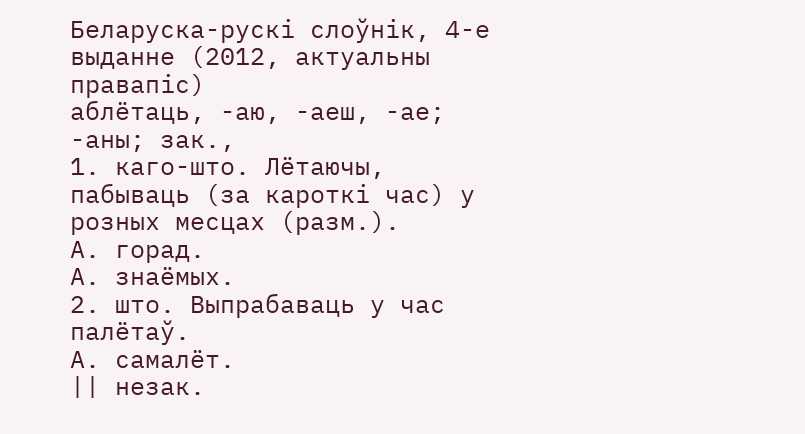Беларуска-рускі слоўнік, 4-е выданне (2012, актуальны правапіс)
аблётаць, -аю, -аеш, -ае; -аны; зак.,
1. каго-што. Лётаючы, пабываць (за кароткі час) у розных месцах (разм.).
А. горад.
А. знаёмых.
2. што. Выпрабаваць у час палётаў.
А. самалёт.
|| незак.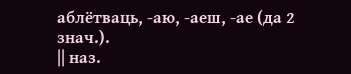аблётваць, -аю, -аеш, -ае (да 2 знач.).
|| наз.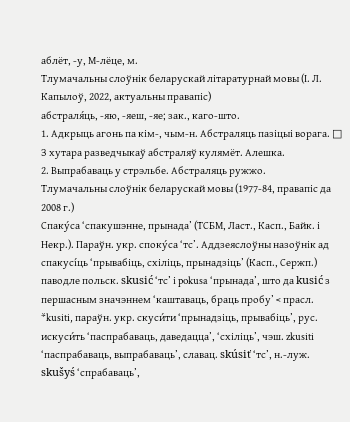аблёт, -у, М-лёце, м.
Тлумачальны слоўнік беларускай літаратурнай мовы (І. Л. Капылоў, 2022, актуальны правапіс)
абстраля́ць, ‑яю, ‑яеш, ‑яе; зак., каго-што.
1. Адкрыць агонь па кім‑, чым‑н. Абстраляць пазіцыі ворага. □ З хутара разведчыкаў абстраляў кулямёт. Алешка.
2. Выпрабаваць у стрэльбе. Абстраляць ружжо.
Тлумачальны слоўнік беларускай мовы (1977-84, правапіс да 2008 г.)
Спаку́са ‘спакушэнне, прынада’ (ТСБМ, Ласт., Касп., Байк. і Некр.). Параўн. укр. споку́са ‘тс’. Аддзеяслоўны назоўнік ад спакусі́ць ‘прывабіць, схіліць, прынадзіць’ (Касп., Сержп.) паводле польск. skusić ‘тс’ і pokusa ‘прынада’, што да kusić з першасным значэннем ‘каштаваць, браць пробу’ < прасл. *kusiti, параўн. укр. скуси́ти ‘прынадзіць, прывабіць’, рус. искуси́ть ‘паспрабаваць, даведацца’, ‘схіліць’, чэш. zkusiti ‘паспрабаваць, выпрабаваць’, славац. skúsiť ‘тс’, н.-луж. skušyś ‘спрабаваць’,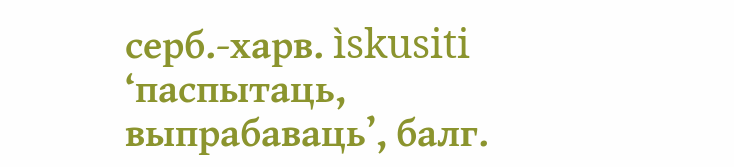серб.-харв. ìskusiti ‘паспытаць, выпрабаваць’, балг.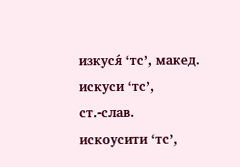изкуся́ ‘тс’, макед. искуси ‘тс’, ст.-слав. искоусити ‘тс’,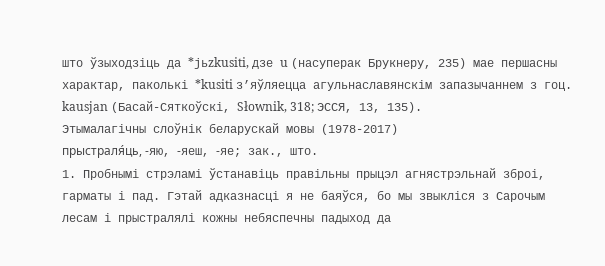што ўзыходзіць да *jьzkusiti, дзе u (насуперак Брукнеру, 235) мае першасны характар, паколькі *kusiti з’яўляецца агульнаславянскім запазычаннем з гоц. kausjan (Басай-Сяткоўскі, Słownik, 318; ЭССЯ, 13, 135).
Этымалагічны слоўнік беларускай мовы (1978-2017)
прыстраля́ць, ‑яю, ‑яеш, ‑яе; зак., што.
1. Пробнымі стрэламі ўстанавіць правільны прыцэл агнястрэльнай зброі, гарматы і пад. Гэтай адказнасці я не баяўся, бо мы звыкліся з Сарочым лесам і прыстралялі кожны небяспечны падыход да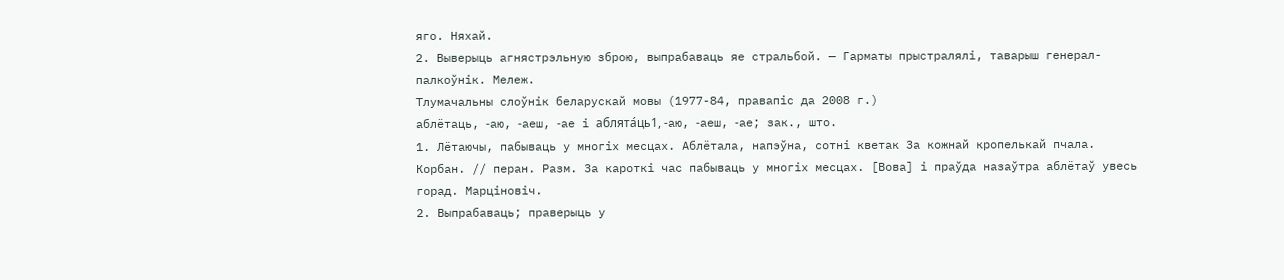яго. Няхай.
2. Выверыць агнястрэльную зброю, выпрабаваць яе стральбой. — Гарматы прыстралялі, таварыш генерал-палкоўнік. Мележ.
Тлумачальны слоўнік беларускай мовы (1977-84, правапіс да 2008 г.)
аблётаць, ‑аю, ‑аеш, ‑ае і аблята́ць1, ‑аю, ‑аеш, ‑ае; зак., што.
1. Лётаючы, пабываць у многіх месцах. Аблётала, напэўна, сотні кветак За кожнай кропелькай пчала. Корбан. // перан. Разм. За кароткі час пабываць у многіх месцах. [Вова] і праўда назаўтра аблётаў увесь горад. Марціновіч.
2. Выпрабаваць; праверыць у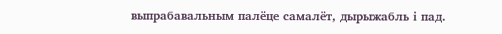выпрабавальным палёце самалёт, дырыжабль і пад.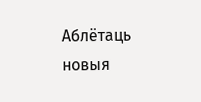Аблётаць новыя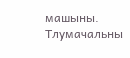машыны.
Тлумачальны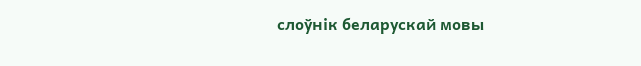слоўнік беларускай мовы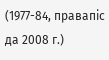(1977-84, правапіс да 2008 г.)